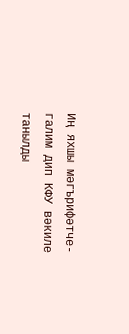Иң яхшы мәгърифәтче-галим дип КФУ вәкиле танылды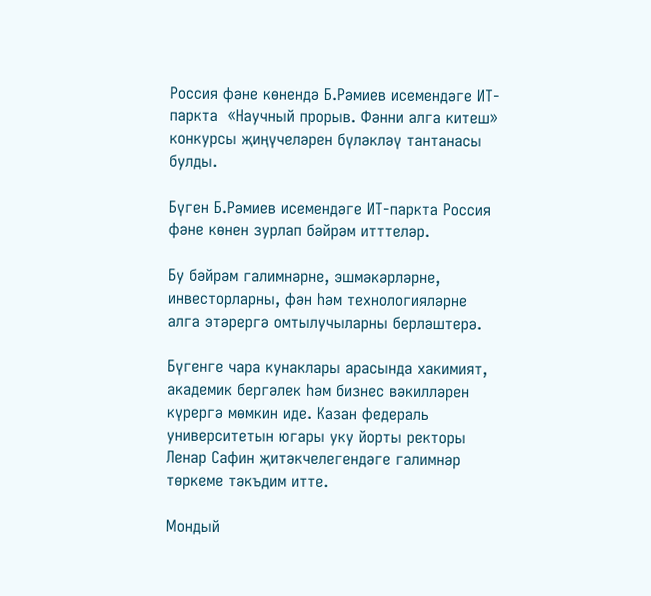Россия фәне көнендә Б.Рәмиев исемендәге ИТ-паркта  «Научный прорыв. Фәнни алга китеш» конкурсы җиңүчеләрен бүләкләү тантанасы булды.

Бүген Б.Рәмиев исемендәге ИТ-паркта Россия фәне көнен зурлап бәйрәм итттеләр.

Бу бәйрәм галимнәрне, эшмәкәрләрне, инвесторларны, фән һәм технологияләрне алга этәрергә омтылучыларны берләштерә.

Бүгенге чара кунаклары арасында хакимият, академик бергәлек һәм бизнес вәкилләрен күрергә мөмкин иде. Казан федераль университетын югары уку йорты ректоры Ленар Сафин җитәкчелегендәге галимнәр төркеме тәкъдим итте.

Мондый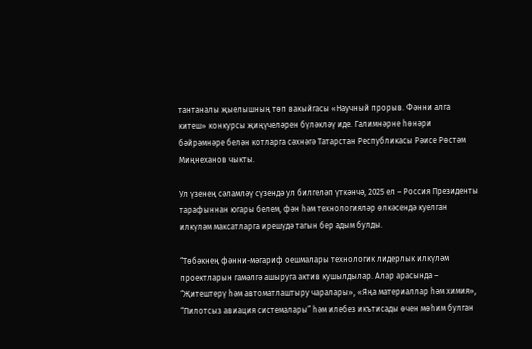тантаналы җыелышның төп вакыйгасы «Научный прорыв. Фәнни алга китеш» конкурсы җиңүчеләрен бүләкләү иде. Галимнәрне һөнәри бәйрәмнәре белән котларга сәхнәгә Татарстан Республикасы Рәисе Рөстәм Миңнеханов чыкты.

Ул үзенең сәламләү сүзендә ул билгеләп үткәнчә, 2025 ел – Россия Президенты тарафыннан югары белем, фән һәм технологияләр өлкәсендә куелган илкүләм максатларга ирешүдә тагын бер адым булды.

“Төбәкнең фәнни-мәгариф оешмалары технологик лидерлык илкүләм проектларын гамәлгә ашыруга актив кушылдылар. Алар арасында – “Җитештерү һәм автоматлаштыру чаралары», «Яңа материаллар һәм химия», “Пилотсыз авиация системалары” һәм илебез икътисады өчен мөһим булган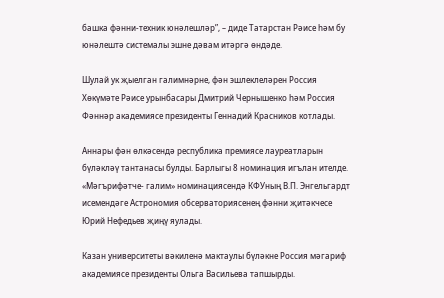башка фәнни-техник юнәлешләр”, – диде Татарстан Рәисе һәм бу юнәлештә системалы эшне дәвам итәргә өндәде.

Шулай ук җыелган галимнәрне, фән эшлеклеләрен Россия Хөкүмәте Рәисе урынбасары Дмитрий Чернышенко һәм Россия Фәннәр академиясе президенты Геннадий Красников котлады.

Аннары фән өлкәсендә республика премиясе лауреатларын бүләкләү тантанасы булды. Барлыгы 8 номинация игълан ителде. «Мәгърифәтче- галим» номинациясендә КФУның В.П. Энгельгардт исемендәге Астрономия обсерваториясенең фәнни җитәкчесе Юрий Нефедьев җиңү яулады.

Казан университеты вәкиленә мактаулы бүләкне Россия мәгариф академиясе президенты Ольга Васильева тапшырды.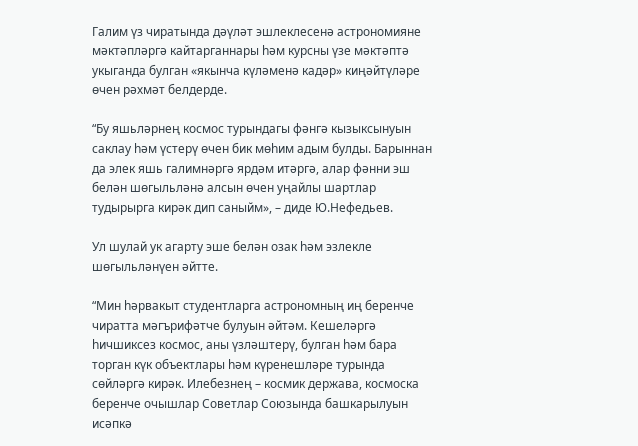Галим үз чиратында дәүләт эшлеклесенә астрономияне мәктәпләргә кайтарганнары һәм курсны үзе мәктәптә укыганда булган «якынча күләменә кадәр» киңәйтүләре өчен рәхмәт белдерде.

“Бу яшьләрнең космос турындагы фәнгә кызыксынуын саклау һәм үстерү өчен бик мөһим адым булды. Барыннан да элек яшь галимнәргә ярдәм итәргә, алар фәнни эш белән шөгыльләнә алсын өчен уңайлы шартлар тудырырга кирәк дип саныйм», – диде Ю.Нефедьев.

Ул шулай ук агарту эше белән озак һәм эзлекле шөгыльләнүен әйтте.

“Мин һәрвакыт студентларга астрономның иң беренче чиратта мәгърифәтче булуын әйтәм. Кешеләргә һичшиксез космос, аны үзләштерү, булган һәм бара торган күк объектлары һәм күренешләре турында сөйләргә кирәк. Илебезнең – космик держава, космоска беренче очышлар Советлар Союзында башкарылуын исәпкә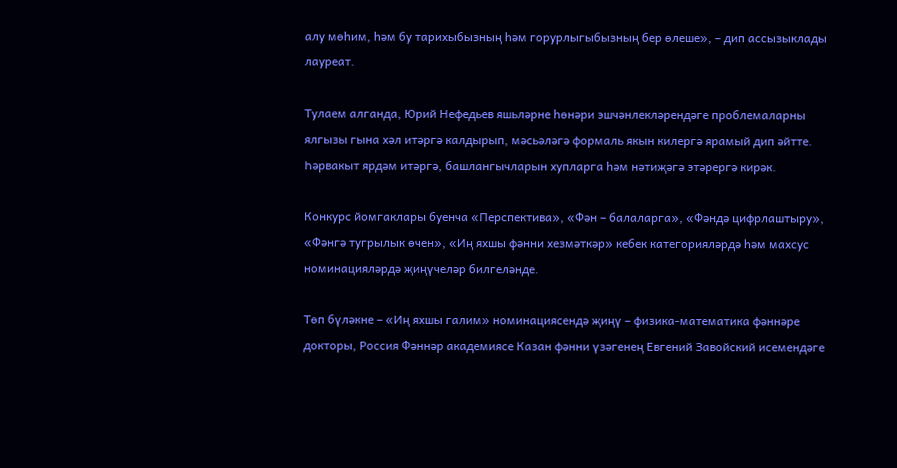алу мөһим, һәм бу тарихыбызның һәм горурлыгыбызның бер өлеше», – дип ассызыклады лауреат.

Тулаем алганда, Юрий Нефедьев яшьләрне һөнәри эшчәнлекләрендәге проблемаларны ялгызы гына хәл итәргә калдырып, мәсьәләгә формаль якын килергә ярамый дип әйтте. Һәрвакыт ярдәм итәргә, башлангычларын хупларга һәм нәтиҗәгә этәрергә кирәк.

Конкурс йомгаклары буенча «Перспектива», «Фән – балаларга», «Фәндә цифрлаштыру», «Фәнгә тугрылык өчен», «Иң яхшы фәнни хезмәткәр» кебек категорияләрдә һәм махсус номинацияләрдә җиңүчеләр билгеләнде.

Төп бүләкне – «Иң яхшы галим» номинациясендә җиңү – физика-математика фәннәре докторы, Россия Фәннәр академиясе Казан фәнни үзәгенең Евгений Завойский исемендәге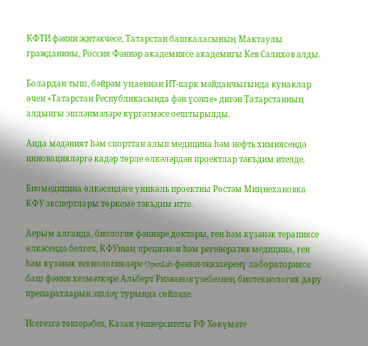КФТИ фәнни җитәкчесе, Татарстан башкаласының Мактаулы гражданины, Россия Фәннәр академиясе академигы Кев Салихов алды.

Болардан тыш, бәйрәм уңаеннан ИТ-парк мәйданчыгында кунаклар өчен «Татарстан Республикасында фән үсеше» дигән Татарстанның алдынгы эшләнмәләре күргәзмәсе оештырылды.

Анда мәдәният һәм спорттан алып медицина һәм нефть химиясендә инновацияләргә кадәр төрле өлкәләрдән проектлар тәкъдим ителде.

Биомедицина өлкәсендәге уникаль проектны Рөстәм Миңнехановка КФУ экспертлары төркеме тәкъдим итте.

Аерым алганда, биология фәннәре докторы, ген һәм күзәнәк терапиясе өлкәсендә белгеч, КФУның прецизион һәм регенератив медицина, ген һәм күзәнәк технологияләре OpenLab фәнни-тикшеренү лабораториясе баш фәнни хезмәткәре Альберт Ризванов үзебезнең биотехнологик дару препаратларын эшләү турында сөйләде.

Исегезгә төшерәбез, Казан университеты РФ Хөкүмәте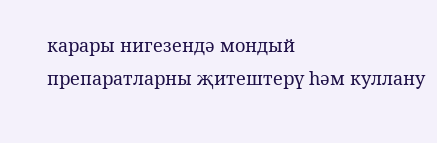карары нигезендә мондый препаратларны җитештерү һәм куллану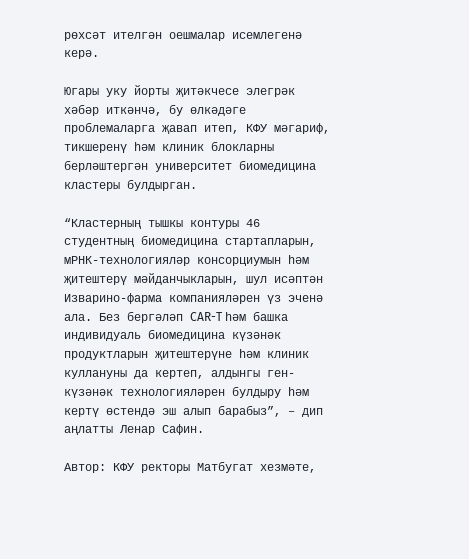рөхсәт ителгән оешмалар исемлегенә керә.

Югары уку йорты җитәкчесе элегрәк хәбәр иткәнчә, бу өлкәдәге проблемаларга җавап итеп, КФУ мәгариф, тикшеренү һәм клиник блокларны берләштергән университет биомедицина кластеры булдырган.

“Кластерның тышкы контуры 46 студентның биомедицина стартапларын, мРНК-технологияләр консорциумын һәм җитештерү мәйданчыкларын, шул исәптән Изварино-фарма компанияләрен үз эченә ала. Без бергәләп CAR-T һәм башка индивидуаль биомедицина күзәнәк продуктларын җитештерүне һәм клиник куллануны да кертеп, алдынгы ген-күзәнәк технологияләрен булдыру һәм кертү өстендә эш алып барабыз”, – дип аңлатты Ленар Сафин.

Автор: КФУ ректоры Матбугат хезмәте,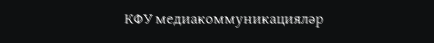КФУ медиакоммуникацияләр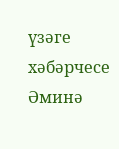үзәге хәбәрчесе Әминә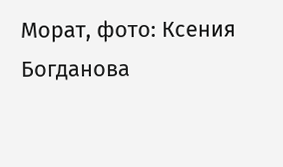Морат, фото: Ксения Богданова